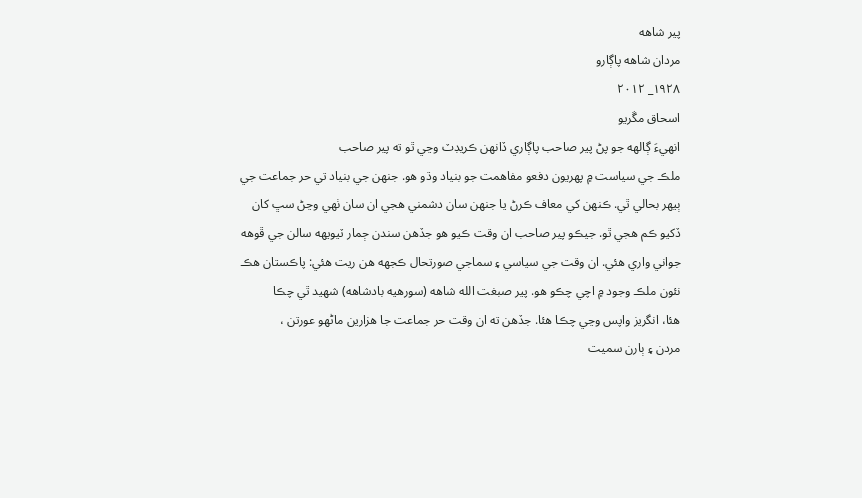پير شاهه
مردان شاهه پاڳارو
۱۹۲۸_ ۲۰۱۲
اسحاق مڱريو
انهيءَ ڳالهه جو پڻ پير صاحب پاڳاري ڏانهن ڪريڊٽ وڃي ٿو ته پير صاحب
ملڪ جي سياست ۾ پهريون دفعو مفاهمت جو بنياد وڌو هو. جنهن جي بنياد تي حر جماعت جي
ٻيهر بحالي ٿي. ڪنهن کي معاف ڪرڻ يا جنهن سان دشمني هجي ان سان ٺهي وڃڻ سڀ کان
ڏکيو ڪم هجي ٿو. جيڪو پير صاحب ان وقت ڪيو هو جڏهن سندن ڄمار ٽيويهه سالن جي ڦوهه
جواني واري هئي. ان وقت جي سياسي ۽ سماجي صورتحال ڪجهه هن ريت هئي: پاڪستان هڪ
نئون ملڪ وجود ۾ اچي چڪو هو. پير صبغت الله شاهه (سورهيه بادشاهه) شهيد ٿي چڪا
هئا، انگريز واپس وڃي چڪا هئا. جڏهن ته ان وقت حر جماعت جا هزارين ماڻهو عورتن ،
مردن ۽ ٻارن سميت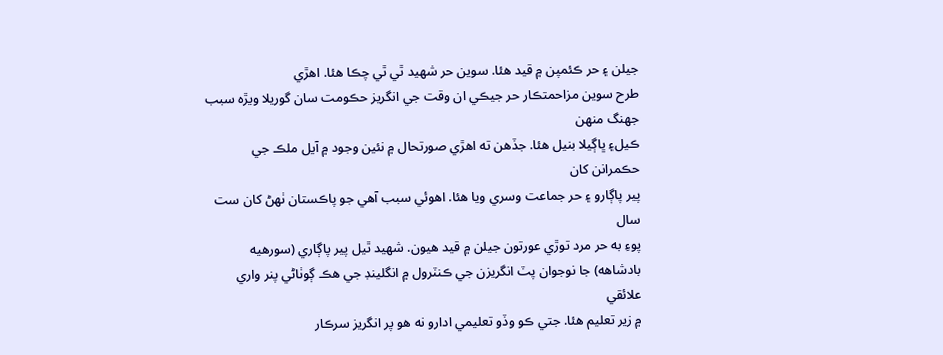جيلن ۽ حر ڪئمپن ۾ قيد هئا. سوين حر شهيد ٿي ٿي چڪا هئا. اهڙي
طرح سوين مزاحمتڪار حر جيڪي ان وقت جي انگريز حڪومت سان گوريلا ويڙه سبب جهنگ منهن
ڪيل۽ ڀاڳيلا بنيل هئا. جڏهن ته اهڙي صورتحال ۾ نئين وجود ۾ آيل ملڪ جي حڪمرانن کان
پير پاڳارو ۽ حر جماعت وسري ويا هئا. اهوئي سبب آهي جو پاڪستان ٺهڻ کان ست سال
پوءِ به حر مرد توڙي عورتون جيلن ۾ قيد هيون. شهيد ٿيل پير پاڳاري (سورهيه
بادشاهه) جا نوجوان پٽ انگريزن جي ڪنٽرول ۾ انگلينڊ جي هڪ ڳوٺاڻي پنر واري علائقي
۾ زير تعليم هئا. جتي ڪو وڏو تعليمي ادارو نه هو پر انگريز سرڪار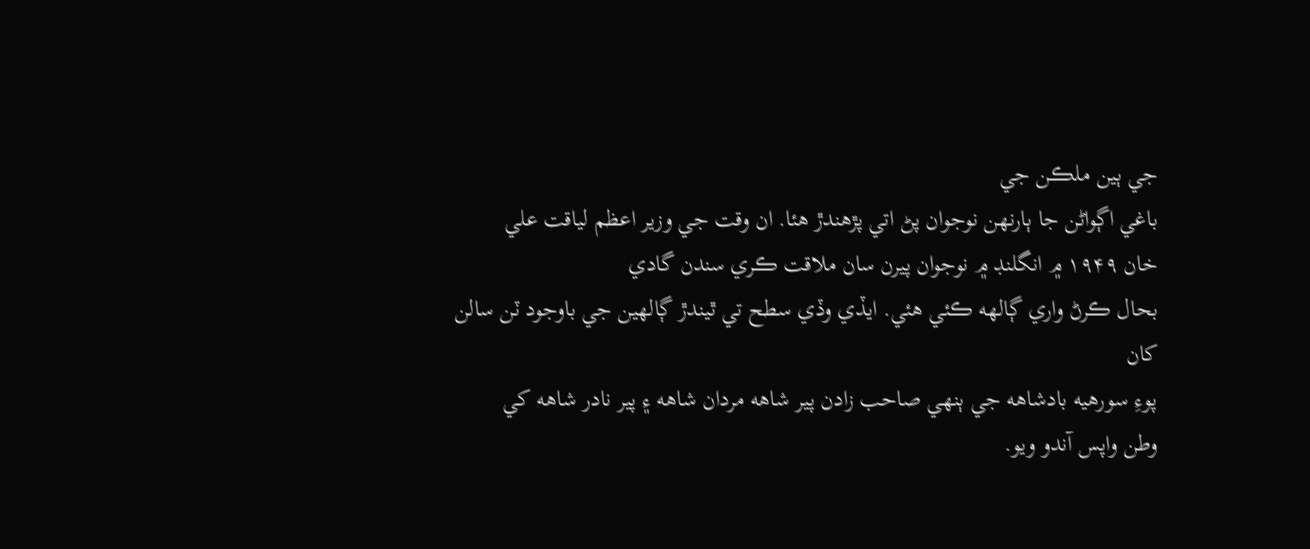جي ٻين ملڪن جي
باغي اڳواڻن جا ٻارنهن نوجوان پڻ اتي پڙهندڙ هئا. ان وقت جي وزير اعظم لياقت علي
خان ۱۹۴۹ ۾ انگلنڊ ۾ نوجوان پيرن سان ملاقت ڪري سندن گادي
بحال ڪرڻ واري ڳالهه ڪئي هئي. ايڏي وڏي سطح تي ٿيندڙ ڳالهين جي باوجود ٽن سالن کان
پوءِ سورهيه بادشاهه جي ٻنهي صاحب زادن پير شاهه مردان شاهه ۽ پير نادر شاهه کي
وطن واپس آندو ويو.